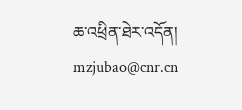ཆ་འཕྲིན་ཐེར་འདོན། mzjubao@cnr.cn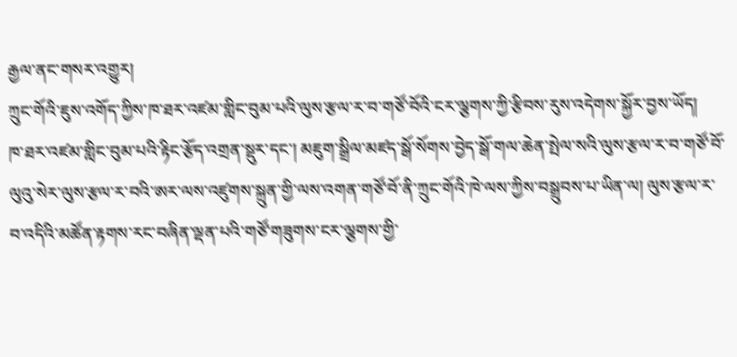རྒྱལ་ནང་གསར་འགྱུར།
ཀྲུང་གོའི་ཇུས་འགོད་ཀྱིས་ཁ་ཐར་འཛམ་གླིང་བུམ་པའི་ལུས་རྩལ་ར་བ་གཙོ་བོའི་ངར་ལྕགས་ཀྱི་རྩིབས་རུས་འདེགས་སྐྱོར་བྱས་ཡོད།
ཁ་ཐར་འཛམ་གླིང་བུམ་པའི་རྟིང་རྩོད་འགྲན་སྡུར་དང་། མཇུག་སྒྲིལ་མཛད་སྒོ་སོགས་བྱེད་སྒོ་གལ་ཆེན་སྤེལ་སའི་ལུས་རྩལ་ར་བ་གཙོ་བོ་ལུའུ་སེར་ལུས་རྩལ་ར་བའི་ཨར་ལས་འཛུགས་སྐྲུན་གྱི་ལས་འགན་གཙོ་བོ་ནི་ཀྲུང་གོའི་ཁེ་ལས་ཀྱིས་བསྒྲུབས་པ་ཡིན་ལ། ལུས་རྩལ་ར་བ་འདིའི་མཚོན་རྟགས་རང་བཞིན་ལྡན་པའི་གཙོ་གཟུགས་ངར་ལྕགས་གྱི་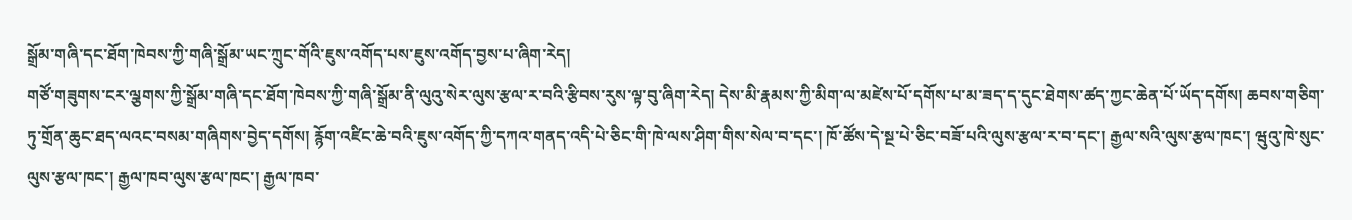སྒྲོམ་གཞི་དང་ཐོག་ཁེབས་ཀྱི་གཞི་སྒྲོམ་ཡང་ཀྲུང་གོའི་ཇུས་འགོད་པས་ཇུས་འགོད་བྱས་པ་ཞིག་རེད།
གཙོ་གཟུགས་ངར་ལྕགས་ཀྱི་སྒྲོམ་གཞི་དང་ཐོག་ཁེབས་ཀྱི་གཞི་སྒྲོམ་ནི་ལུའུ་སེར་ལུས་རྩལ་ར་བའི་རྩིབས་རུས་ལྟ་བུ་ཞིག་རེད། དེས་མི་རྣམས་ཀྱི་མིག་ལ་མཛེས་པོ་དགོས་པ་མ་ཟད་ད་དུང་ཐེགས་ཚད་ཀྱང་ཆེན་པོ་ཡོད་དགོས། ཆབས་གཅིག་ཏུ་གྲོན་ཆུང་ཐད་ལའང་བསམ་གཞིགས་བྱེད་དགོས། རྙོག་འཛིང་ཆེ་བའི་ཇུས་འགོད་ཀྱི་དཀའ་གནད་འདི་པེ་ཅིང་གི་ཁེ་ལས་ཤིག་གིས་སེལ་བ་དང་། ཁོ་ཚོས་དེ་སྔ་པེ་ཅིང་བཟོ་པའི་ལུས་རྩལ་ར་བ་དང་། རྒྱལ་སའི་ལུས་རྩལ་ཁང་། ཝུའུ་ཁེ་སུང་ལུས་རྩལ་ཁང་། རྒྱལ་ཁབ་ལུས་རྩལ་ཁང་། རྒྱལ་ཁབ་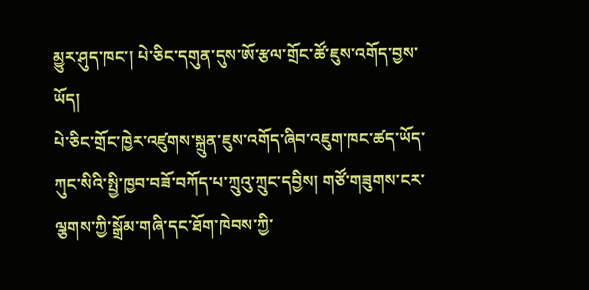མྱུར་ཤུད་ཁང་། པེ་ཅིང་དགུན་དུས་ཨོ་རྩལ་གྲོང་ཚོ་ཇུས་འགོད་བྱས་ཡོད།
པེ་ཅིང་གྲོང་ཁྱེར་འཛུགས་སྐྲུན་ཇུས་འགོད་ཞིབ་འཇུག་ཁང་ཚད་ཡོད་ཀུང་སིའི་སྤྱི་ཁྱབ་བཟོ་བཀོད་པ་ཀྲུའུ་ཀྲུང་དབྱིས། གཙོ་གཟུགས་ངར་ལྕགས་ཀྱི་སྒྲོམ་གཞི་དང་ཐོག་ཁེབས་ཀྱི་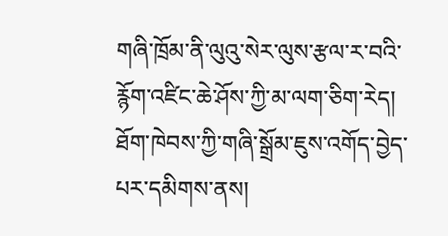གཞི་ཁྲོམ་ནི་ལུའུ་སེར་ལུས་རྩལ་ར་བའི་རྙོག་འཛིང་ཆེ་ཤོས་ཀྱི་མ་ལག་ཅིག་རེད། ཐོག་ཁེབས་ཀྱི་གཞི་སྒྲོམ་ཇུས་འགོད་བྱེད་པར་དམིགས་ནས།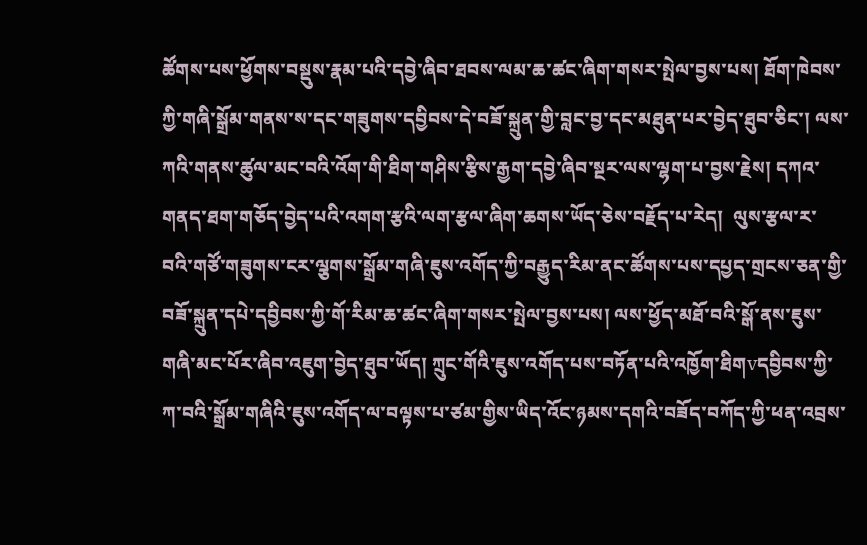ཚོགས་པས་ཕྱོགས་བསྡུས་རྣམ་པའི་དབྱེ་ཞིབ་ཐབས་ལམ་ཆ་ཚང་ཞིག་གསར་སྤེལ་བྱས་པས། ཐོག་ཁེབས་ཀྱི་གཞི་སྒྲོམ་གནས་ས་དང་གཟུགས་དབྱིབས་དེ་བཟོ་སྐྲུན་གྱི་བླང་བྱ་དང་མཐུན་པར་བྱེད་ཐུབ་ཅིང་། ལས་ཀའི་གནས་ཚུལ་མང་བའི་འོག་གི་ཐིག་གཤིས་རྩིས་རྒྱག་དབྱེ་ཞིབ་སྔར་ལས་ལྷག་པ་བྱས་རྗེས། དཀའ་གནད་ཐག་གཅོད་བྱེད་པའི་འགག་རྩའི་ལག་རྩལ་ཞིག་ཆགས་ཡོད་ཅེས་བརྗོད་པ་རེད།  ལུས་རྩལ་ར་བའི་གཙོ་གཟུགས་ངར་ལྕགས་སྒྲོམ་གཞི་ཇུས་འགོད་ཀྱི་བརྒྱུད་རིམ་ནང་ཚོགས་པས་དཔྱད་གྲངས་ཅན་གྱི་བཟོ་སྐྲུན་དཔེ་དབྱིབས་ཀྱི་གོ་རིམ་ཆ་ཚང་ཞིག་གསར་སྤེལ་བྱས་པས། ལས་ཕྱོད་མཐོ་བའི་སྒོ་ནས་ཇུས་གཞི་མང་པོར་ཞིབ་འཇུག་བྱེད་ཐུབ་ཡོད། ཀྲུང་གོའི་ཇུས་འགོད་པས་བཏོན་པའི་འཁྱོག་ཐིགvདབྱིབས་ཀྱི་ཀ་བའི་སྒྲོམ་གཞིའི་ཇུས་འགོད་ལ་བལྟས་པ་ཙམ་གྱིས་ཡིད་འོང་ཉམས་དགའི་བཟོད་བཀོད་ཀྱི་ཕན་འབྲས་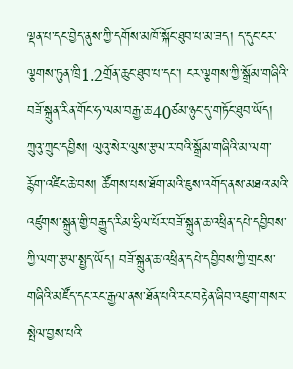ལྡན་པ་དང་བྱེད་ནུས་ཀྱི་དགོས་མཁོ་སྐོང་ཐུབ་པ་མ་ཟད། ད་དུང་ངར་ལྕགས་ཏུན་ཁྲི1.2གྲོན་ཆུང་ཐུབ་པ་དང་། ངར་ལྕགས་ཀྱི་སྒྲོམ་གཞིའི་བཟོ་སྐྲུན་རིན་གོང་ཧ་ལམ་བརྒྱ་ཆ་40ཙམ་ཉུང་དུ་གཏོང་ཐུབ་ཡོད།
ཀྲུའུ་ཀྲུང་དབྱིས། ལུའུ་སེར་ལུས་རྩལ་ར་བའི་སྒྲོམ་གཞིའི་མ་ལག་རྙོག་འཛིང་ཆེ་བས། ཚོགས་པས་ཐོག་མའི་ཇུས་འགོད་ནས་མཐའ་མའི་འཛུགས་སྐྲུན་གྱི་བརྒྱུད་རིམ་ཧྲིལ་པོར་བཟོ་སྐྲུན་ཆ་འཕྲིན་དཔེ་དབྱིབས་ཀྱི་ལག་རྩལ་སྤྱད་ཡོད། བཟོ་སྐྲུན་ཆ་འཕྲིན་དཔེ་དབྱིབས་ཀྱི་གྲངས་གཞིའི་མཛོད་དང་རང་རྒྱལ་ནས་ཐོན་པའི་རང་བརྟེན་ཞིབ་འཇུག་གསར་སྤེལ་བྱས་པའི་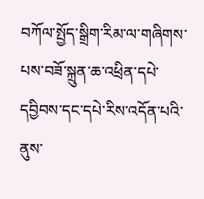བཀོལ་སྤྱོད་སྒྲིག་རིམ་ལ་གཞིགས་པས་བཟོ་སྐྲུན་ཆ་འཕྲིན་དཔེ་དབྱིབས་དང་དཔེ་རིས་འདོན་པའི་ནུས་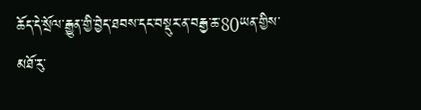ཆོད་དེ་སྲོལ་རྒྱུན་གྱི་བྱེད་ཐབས་དང་བསྡུར་ན་བརྒྱ་ཆ་80ཡན་གྱིས་མཐོ་རུ་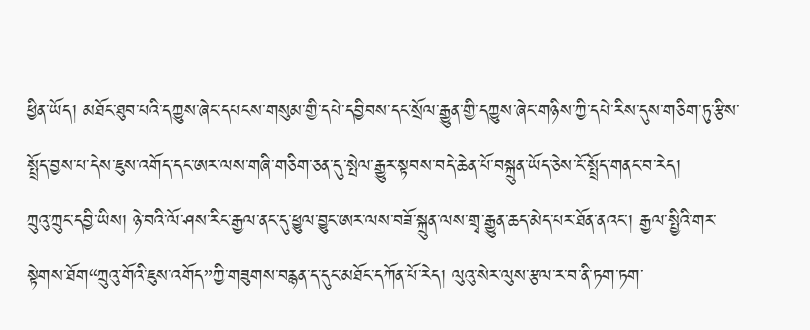ཕྱིན་ཡོད། མཐོང་ཐུབ་པའི་དཀྱུས་ཞེང་དཔངས་གསུམ་གྱི་དཔེ་དབྱིབས་དང་སྲོལ་རྒྱུན་གྱི་དཀྱུས་ཞེང་གཉིས་ཀྱི་དཔེ་རིས་དུས་གཅིག་ཏུ་རྩིས་སྤྲོད་བྱས་པ་དེས་ཇུས་འགོད་དང་ཨར་ལས་གཞི་གཅིག་ཅན་དུ་སྤེལ་རྒྱུར་སྟབས་བདེ་ཆེན་པོ་བསྐྲུན་ཡོད་ཅེས་ངོ་སྤྲོད་གནང་བ་རེད།
ཀྲུའུ་ཀྲུང་དབྱི་ཡིས། ཉེ་བའི་ལོ་ཤས་རིང་རྒྱལ་ནང་དུ་ཕྱུལ་བྱུང་ཨར་ལས་བཟོ་སྐྲུན་ལས་གྲྭ་རྒྱུན་ཆད་མེད་པར་ཐོན་ནའང་། རྒྱལ་སྤྱིའི་གར་སྟེགས་ཐོག“ཀྲུའུ་གོའི་ཇུས་འགོད”ཀྱི་གཟུགས་བརྙན་ད་དུང་མཐོང་དཀོན་པོ་རེད། ལུའུ་སེར་ལུས་རྩལ་ར་བ་ནི་ཏག་ཏག་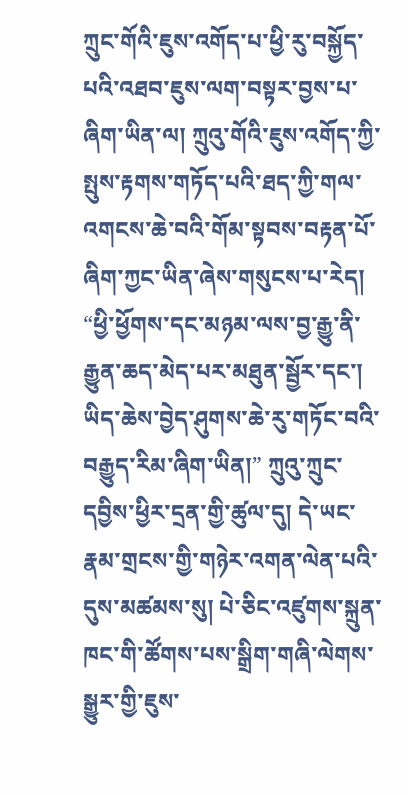ཀྲུང་གོའི་ཇུས་འགོད་པ་ཕྱི་རུ་བསྐྱོད་པའི་འཐབ་ཇུས་ལག་བསྟར་བྱས་པ་ཞིག་ཡིན་ལ། ཀྲུའུ་གོའི་ཇུས་འགོད་ཀྱི་སྤུས་རྟགས་གཏོད་པའི་ཐད་ཀྱི་གལ་འགངས་ཆེ་བའི་གོམ་སྟབས་བརྟན་པོ་ཞིག་ཀྱང་ཡིན་ཞེས་གསུངས་པ་རེད།
“ཕྱི་ཕྱོགས་དང་མཉམ་ལས་བྱ་རྒྱུ་ནི་རྒྱུན་ཆད་མེད་པར་མཐུན་སྦྱོར་དང་། ཡིད་ཆེས་བྱེད་ཤུགས་ཆེ་རུ་གཏོང་བའི་བརྒྱུད་རིམ་ཞིག་ཡིན།” ཀྲུའུ་ཀྲུང་དབྱིས་ཕྱིར་དྲན་གྱི་ཚུལ་དུ། དེ་ཡང་རྣམ་གྲངས་གྱི་གཉེར་འགན་ལེན་པའི་དུས་མཚམས་སུ། པེ་ཅིང་འཛུགས་སྐྲུན་ཁང་གི་ཚོགས་པས་སྒྲིག་གཞི་ལེགས་སྒྱུར་གྱི་ཇུས་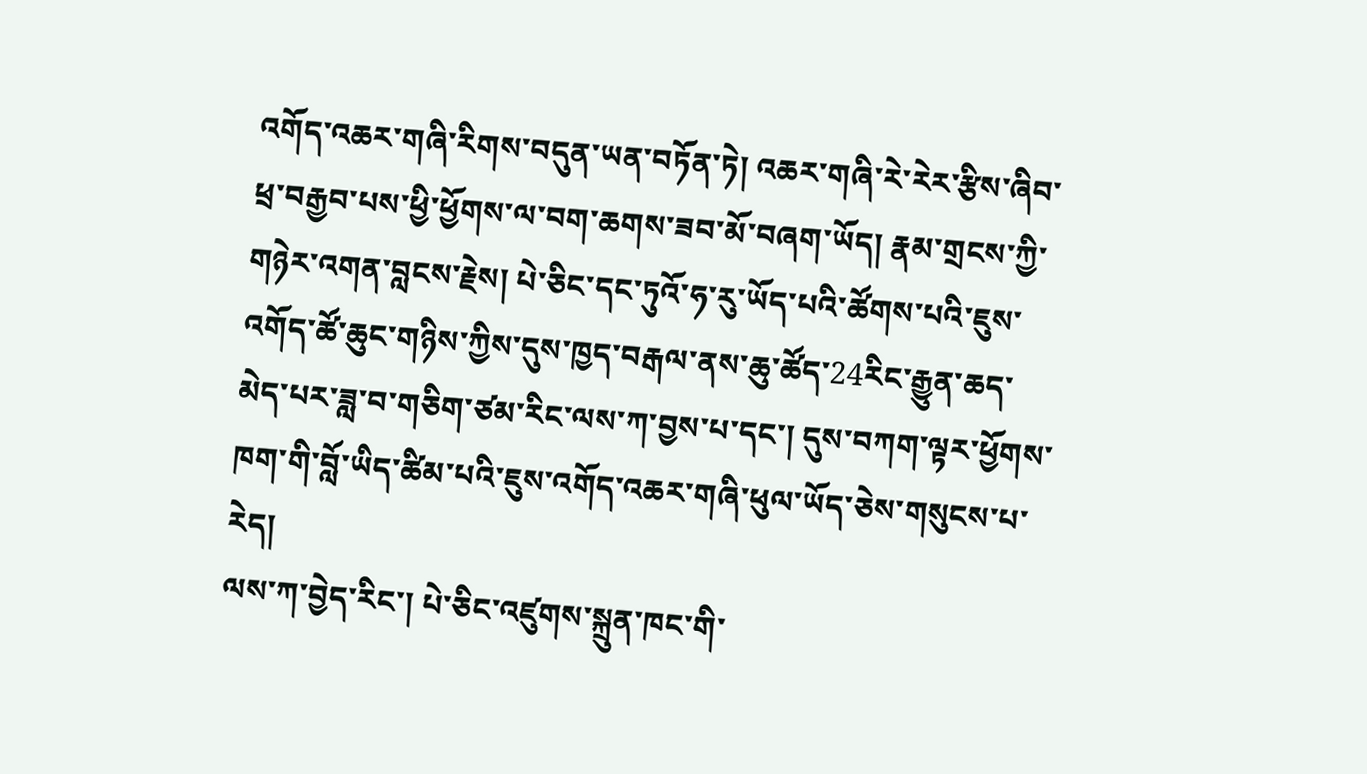འགོད་འཆར་གཞི་རིགས་བདུན་ཡན་བཏོན་ཏེ། འཆར་གཞི་རེ་རེར་རྩིས་ཞིབ་ཕྲ་བརྒྱབ་པས་ཕྱི་ཕྱོགས་ལ་བག་ཆགས་ཟབ་མོ་བཞག་ཡོད། རྣམ་གྲངས་ཀྱི་གཉེར་འགན་བླངས་རྗེས། པེ་ཅིང་དང་ཏུའོ་ཧ་རུ་ཡོད་པའི་ཚོགས་པའི་ཇུས་འགོད་ཚོ་ཆུང་གཉིས་ཀྱིས་དུས་ཁྱད་བརྒལ་ནས་ཆུ་ཚོད་24རིང་རྒྱུན་ཆད་མེད་པར་ཟླ་བ་གཅིག་ཙམ་རིང་ལས་ཀ་བྱས་པ་དང་། དུས་བཀག་ལྟར་ཕྱོགས་ཁག་གི་བློ་ཡིད་ཚིམ་པའི་ཇུས་འགོད་འཆར་གཞི་ཕུལ་ཡོད་ཅེས་གསུངས་པ་རེད།
ལས་ཀ་བྱེད་རིང་། པེ་ཅིང་འཛུགས་སྐྲུན་ཁང་གི་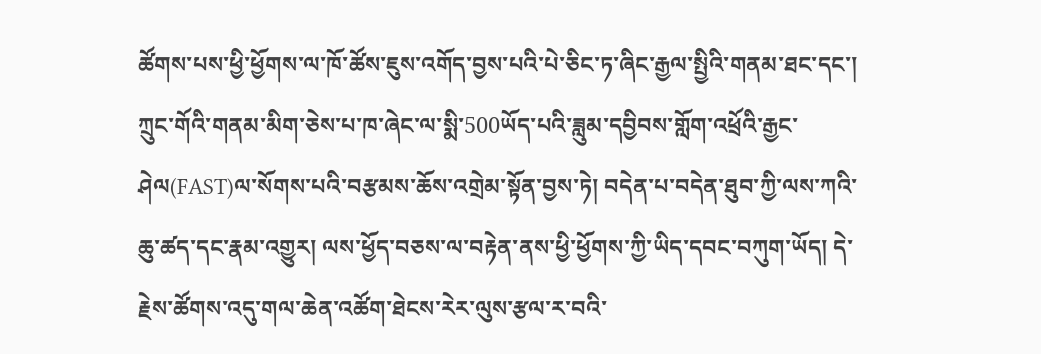ཚོགས་པས་ཕྱི་ཕྱོགས་ལ་ཁོ་ཚོས་ཇུས་འགོད་བྱས་པའི་པེ་ཅིང་ཏ་ཞིང་རྒྱལ་སྤྱིའི་གནམ་ཐང་དང་། ཀྲུང་གོའི་གནམ་མིག་ཅེས་པ་ཁ་ཞེང་ལ་སྨི་500ཡོད་པའི་ཟླུམ་དབྱིབས་གློག་འཕྲོའི་རྒྱང་ཤེལ(FAST)ལ་སོགས་པའི་བརྩམས་ཆོས་འགྲེམ་སྟོན་བྱས་ཏེ། བདེན་པ་བདེན་ཐུབ་ཀྱི་ལས་ཀའི་ཆུ་ཚད་དང་རྣམ་འགྱུར། ལས་ཕྱོད་བཅས་ལ་བརྟེན་ནས་ཕྱི་ཕྱོགས་ཀྱི་ཡིད་དབང་བཀུག་ཡོད། དེ་རྗེས་ཚོགས་འདུ་གལ་ཆེན་འཚོག་ཐེངས་རེར་ལུས་རྩལ་ར་བའི་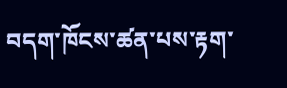བདག་ཁོངས་ཚན་པས་རྟག་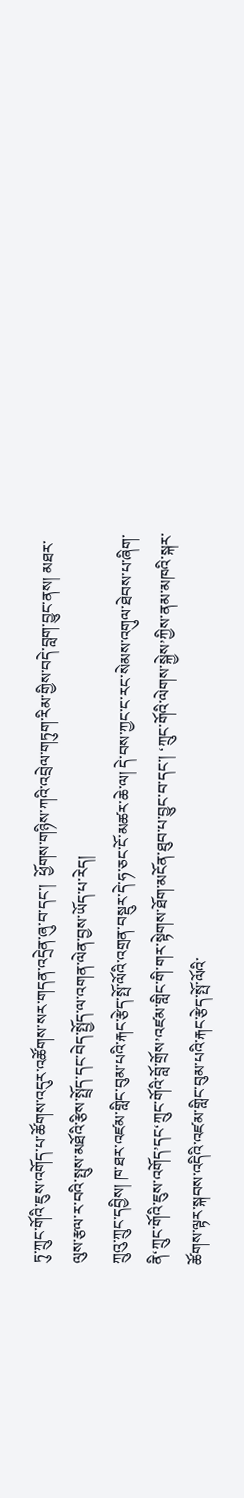ཏུ་ཀྲུང་གོའི་ཇུས་འགོད་པ་ཚོགས་འདུར་འཚོགས་སར་གདན་འདྲེན་ཞུ་བ་དང་།  ཕྱོགས་གཉིས་ཀའི་འབྲེལ་གཏུག་རིམ་གྱིས་བདེ་བླག་བྱུང་ནས། མཐར་ལུས་རྩལ་ར་བའི་སྤུས་མཐོའི་རྩིས་སྤྲོད་དང་བེད་སྤྱོད་ལ་འགན་ལེན་བྱས་ཡོད་པ་རེད།
ཀྲུའུ་ཀྲུང་དབྱིས། ཁ་ཐར་འཛམ་གླིང་བུམ་པའི་རྐང་རྩེད་སྤོ་ལོའི་འགྲན་བསྡུར་དེ་ཧ་ཅང་ངོ་མཚར་ཆེ་ལ། དེ་བས་ཀྱང་ང་རང་སེམས་འགུལ་ཐེབས་པ་ཞིག་ནི‘ཀྲུང་གོའི་ཇུས་འགོད’དང‘ཀྲུང་གོའི་བློ་གྲོས’འཛམ་གླིང་གི་གར་སྟེགས་ཐོག་མངོན་ཐུབ་པ་བྱུང་བ་དང་། ‘ཀྲུང་གོའི་ལེགས་སྐྱེས’ཀྱིས་ནམ་མཁའི་སྐར་ཚོགས་ལྟར་སྐབས་འདིའི་འཛམ་གླིང་བུམ་པའི་རྐང་རྩེད་སྤོ་ལོའི་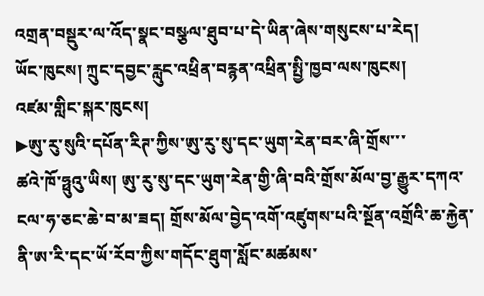འགྲན་བསྡུར་ལ་འོད་སྣང་བསྩལ་ཐུབ་པ་དེ་ཡིན་ཞེས་གསུངས་པ་རེད།
ཡོང་ཁུངས། ཀྲུང་དབྱང་རླུང་འཕྲིན་བརྙན་འཕྲིན་སྤྱི་ཁྱབ་ལས་ཁུངས།
འཛམ་གླིང་སྐར་ཁུངས།
▶ཨུ་རུ་སུའི་དཔོན་རིཊ་ཀྱིས་ཨུ་རུ་སུ་དང་ཡུག་རེན་བར་ཞི་གྲོས་་་
ཚའེ་ཁོ་ཧྥུའུ་ཡིས། ཨུ་རུ་སུ་དང་ཡུག་རེན་གྱི་ཞི་བའི་གྲོས་མོལ་བྱ་རྒྱུར་དཀའ་ངལ་ཧ་ཅང་ཆེ་བ་མ་ཟད། གྲོས་མོལ་བྱེད་འགོ་འཛུགས་པའི་སྔོན་འགྲོའི་ཆ་རྐྱེན་ནི་ཨ་རི་དང་ཡོ་རོབ་ཀྱིས་གདོང་ཐུག་སློང་མཚམས་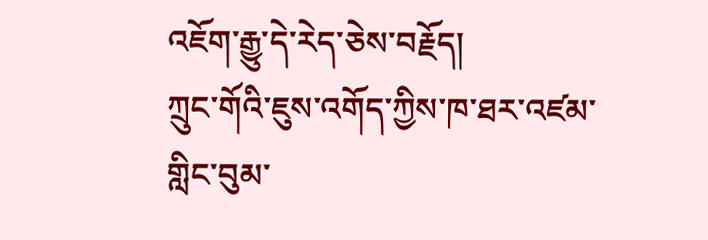འཇོག་རྒྱུ་དེ་རེད་ཅེས་བརྗོད།
ཀྲུང་གོའི་ཇུས་འགོད་ཀྱིས་ཁ་ཐར་འཛམ་གླིང་བུམ་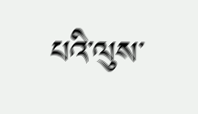པའི་ལུས་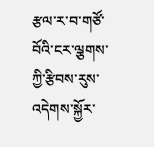རྩལ་ར་བ་གཙོ་བོའི་ངར་ལྕགས་ཀྱི་རྩིབས་རུས་འདེགས་སྐྱོར་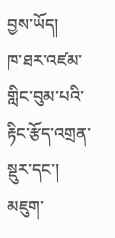བྱས་ཡོད།
ཁ་ཐར་འཛམ་གླིང་བུམ་པའི་རྟིང་རྩོད་འགྲན་སྡུར་དང་། མཇུག་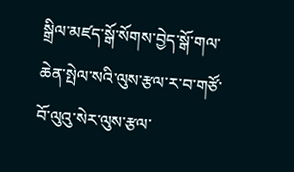སྒྲིལ་མཛད་སྒོ་སོགས་བྱེད་སྒོ་གལ་ཆེན་སྤེལ་སའི་ལུས་རྩལ་ར་བ་གཙོ་བོ་ལུའུ་སེར་ལུས་རྩལ་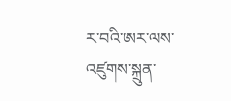ར་བའི་ཨར་ལས་འཛུགས་སྐྲུན་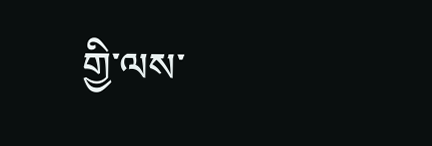གྱི་ལས་